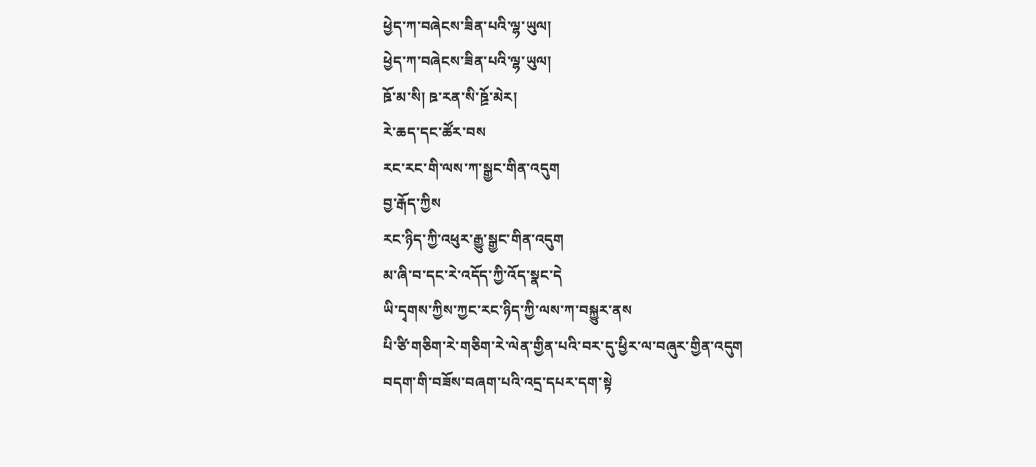ཕྱེད་ཀ་བཞེངས་ཟིན་པའི་ལྷ་ཡུལ།
ཕྱེད་ཀ་བཞེངས་ཟིན་པའི་ལྷ་ཡུལ།
ཋོ་མ་སི། ཋ་རན་སི་ཋྲོ་མེར།
རེ་ཆད་དང་ཚོར་བས
རང་རང་གི་ལས་ཀ་སྒྱང་གིན་འདུག
བྱ་རྒོད་ཀྱིས
རང་ཉིད་ཀྱི་འཕུར་རྒྱུ་སྒྱང་གིན་འདུག
མ་ཞི་བ་དང་རེ་འདོད་ཀྱི་འོད་སྣང་དེ
ཡི་དྭགས་ཀྱིས་ཀྱང་རང་ཉིད་ཀྱི་ལས་ཀ་བསྐྱུར་ནས
པི་ཙི་གཅིག་རེ་གཅིག་རེ་ལེན་གྱིན་པའི་བར་དུ་ཕྱིར་ལ་བཞུར་གྱིན་འདུག
བདག་གི་བཟོས་བཞག་པའི་འདྲ་དཔར་དག་སྟེ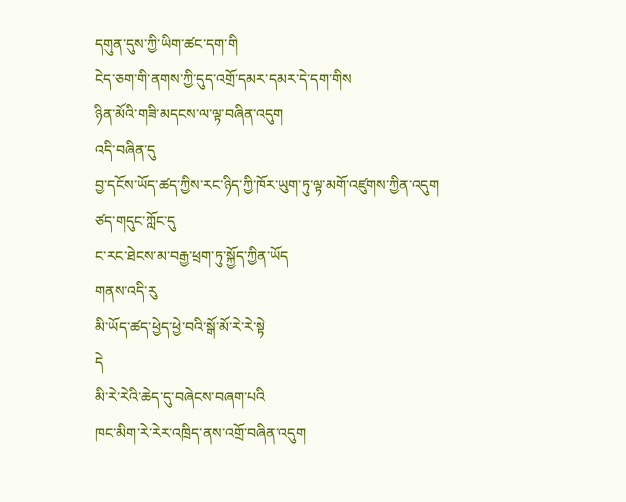དགུན་དུས་ཀྱི་ཡིག་ཚང་དག་གི
ངེད་ཅག་གི་ནགས་ཀྱི་དུད་འགྲོ་དམར་དམར་དེ་དག་གིས
ཉིན་མོའི་གཟི་མདངས་ལ་ལྟ་བཞིན་འདུག
འདི་བཞིན་དུ
བྱ་དངོས་ཡོད་ཚད་ཀྱིས་རང་ཉིད་ཀྱི་ཁོར་ཡུག་ཏུ་ལྟ་མགོ་འཛུགས་ཀྱིན་འདུག
ཙད་གདུང་ཀློང་དུ
ང་རང་ཐེངས་མ་བརྒྱ་ཕྲག་ཏུ་སྐྱོད་ཀྱིན་ཡོད
གནས་འདི་རུ
མི་ཡོད་ཚད་ཕྱེད་ཕྱེ་བའི་སྒོ་མོ་རེ་རེ་སྟེ
དེ
མི་རེ་རེའི་ཆེད་དུ་བཞེངས་བཞག་པའི
ཁང་མིག་རེ་རེར་འཁྲིད་ནས་འགྲོ་བཞིན་འདུག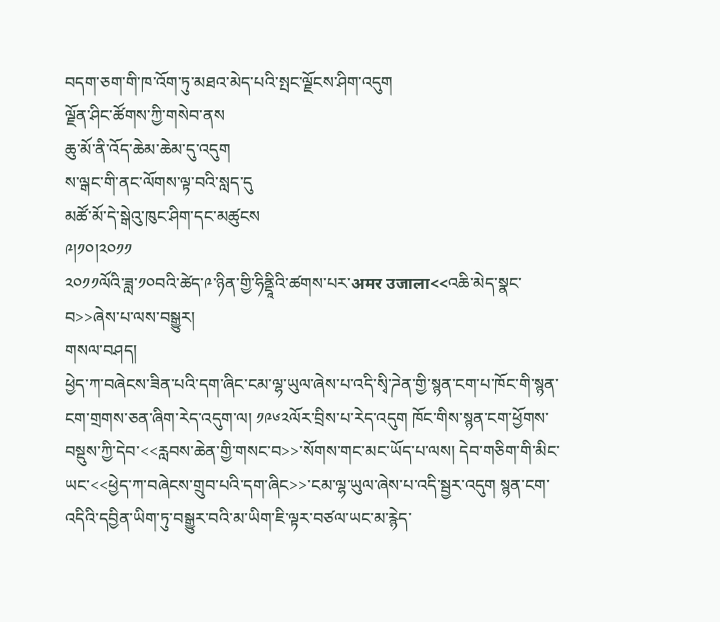བདག་ཅག་གི་ཁ་འོག་ཏུ་མཐའ་མེད་པའི་སྤང་ལྗོངས་ཤིག་འདུག
ལྗོན་ཤིང་ཚོགས་ཀྱི་གསེབ་ནས
ཆུ་མོ་ནི་འོད་ཆེམ་ཆེམ་དུ་འདུག
ས་ལྒང་གི་ནང་ལོགས་ལྟ་བའི་སླད་དུ
མཚོ་མོ་དེ་སྒེའུ་ཁུང་ཤིག་དང་མཚུངས
༩།༡༠།༢༠༡༡
༢༠༡༡ལོའི་ཟླ་༡༠བའི་ཚེད་༩་ཉིན་གྱི་ཧིནྡཱིའི་ཚགས་པར་अमर उजाला<<འཆི་མེད་སྣང་བ>>ཞེས་པ་ལས་བསྒྱུར།
གསལ་བཤད།
ཕྱེད་ཀ་བཞེངས་ཟིན་པའི་དག་ཞིང་ངམ་ལྷ་ཡུལ་ཞེས་པ་འདི་སྭི་ཌེན་གྱི་སྙན་ངག་པ་ཁོང་གི་སྙན་ངག་གྲགས་ཅན་ཞིག་རེད་འདུག་ལ། ༡༩༦༢ལོར་བྲིས་པ་རེད་འདུག ཁོང་གིས་སྙན་ངག་ཕྱོགས་བསྡུས་ཀྱི་དེབ་<<རླབས་ཆེན་གྱི་གསང་བ>>་སོགས་གང་མང་ཡོད་པ་ལས། དེབ་གཅིག་གི་མིང་ཡང་<<ཕྱེད་ཀ་བཞེངས་གྲུབ་པའི་དག་ཞིང>>་ངམ་ལྷ་ཡུལ་ཞེས་པ་འདི་སྦྱར་འདུག སྙན་ངག་འདིའི་དབྱིན་ཡིག་ཏུ་བསྒྱུར་བའི་མ་ཡིག་ཇི་ལྟར་བཙལ་ཡང་མ་རྙེད་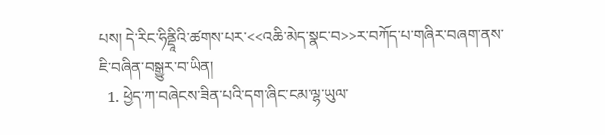པས། དེ་རིང་ཧིནྡཱིའི་ཚགས་པར་<<འཆི་མེད་སྣང་བ>>ར་བཀོད་པ་གཞིར་བཞག་ནས་ཇི་བཞིན་བསྒྱུར་བ་ཡིན།
  1. ཕྱེད་ཀ་བཞེངས་ཟིན་པའི་དག་ཞིང་ངམ་ལྷ་ཡུལ་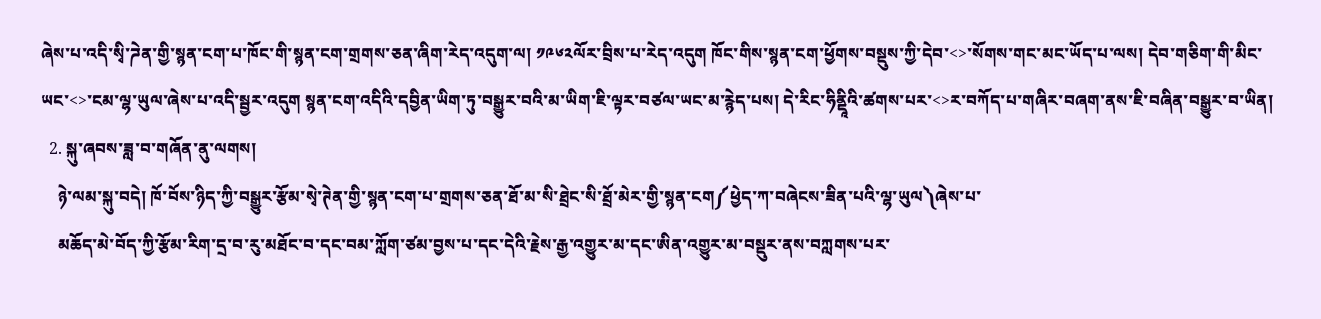ཞེས་པ་འདི་སྭི་ཌེན་གྱི་སྙན་ངག་པ་ཁོང་གི་སྙན་ངག་གྲགས་ཅན་ཞིག་རེད་འདུག་ལ། ༡༩༦༢ལོར་བྲིས་པ་རེད་འདུག ཁོང་གིས་སྙན་ངག་ཕྱོགས་བསྡུས་ཀྱི་དེབ་<>་སོགས་གང་མང་ཡོད་པ་ལས། དེབ་གཅིག་གི་མིང་ཡང་<>་ངམ་ལྷ་ཡུལ་ཞེས་པ་འདི་སྦྱར་འདུག སྙན་ངག་འདིའི་དབྱིན་ཡིག་ཏུ་བསྒྱུར་བའི་མ་ཡིག་ཇི་ལྟར་བཙལ་ཡང་མ་རྙེད་པས། དེ་རིང་ཧིནྡཱིའི་ཚགས་པར་<>ར་བཀོད་པ་གཞིར་བཞག་ནས་ཇི་བཞིན་བསྒྱུར་བ་ཡིན།
  2. སྐུ་ཞབས་ཟླ་བ་གཞོན་ནུ་ལགས།
    ཉེ་ལམ་སྐུ་བདེ། ཁོ་བོས་ཉིད་ཀྱི་བསྒྱུར་རྩོམ་སྭེ་ཊེན་གྱི་སྙན་ངག་པ་གྲགས་ཅན་ཐོ་མ་སི་ཐྲེང་སི་ཐྲོ་མེར་གྱི་སྙན་ངག༼ཕྱེད་ཀ་བཞེངས་ཟིན་པའི་ལྷ་ཡུལ༽ཞེས་པ་
    མཆོད་མེ་བོད་ཀྱི་རྩོམ་རིག་དྲ་བ་རུ་མཐོང་བ་དང་བམ་ཀློག་ཙམ་བྱས་པ་དང་དེའི་རྗེས་རྒྱ་འགྱུར་མ་དང་ཨིན་འགྱུར་མ་བསྡུར་ནས་བཀླགས་པར་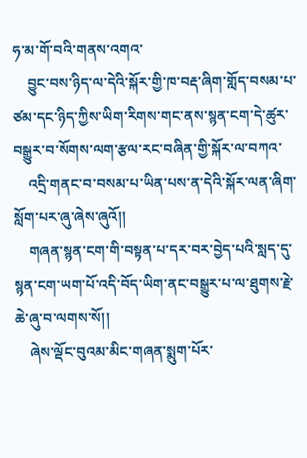ཧ་མ་གོ་བའི་གནས་འགའ་
    བྱུང་བས་ཉིད་ལ་དེའི་སྐོར་གྱི་ཁ་བརྡ་ཞིག་གློད་བསམ་པ་ཙམ་དང་ཉིད་ཀྱིས་ཡིག་རིགས་གང་ནས་སྙན་ངག་དེ་ཚུར་བསྒྱུར་བ་སོགས་ལག་རྩལ་རང་བཞིན་གྱི་སྐོར་ལ་བཀའ་
    འདྲི་གནང་བ་བསམ་པ་ཡིན་པས་ན་དེའི་སྐོར་ལན་ཞིག་སློག་པར་ཞུ་ཞེས་ཞུའོ།།
    གཞན་སྙན་ངག་གི་བསྟན་པ་དར་བར་བྱེད་པའི་སླད་དུ་སྙན་ངག་ཡག་པོ་འདི་བོད་ཡིག་ནང་བསྒྱུར་པ་ལ་ཐུགས་རྗེ་ཆེ་ཞུ་བ་ལགས་སོ།།
    ཞེས་ལྡོང་བུའམ་མིང་གཞན་སྨུག་པོར་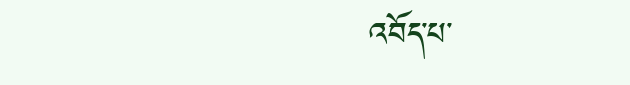འབོད་པ་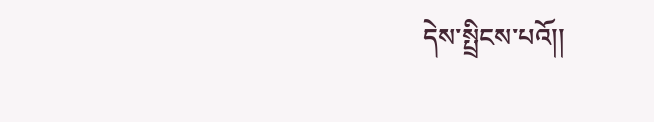དེས་སྤྲིངས་པའོ།།